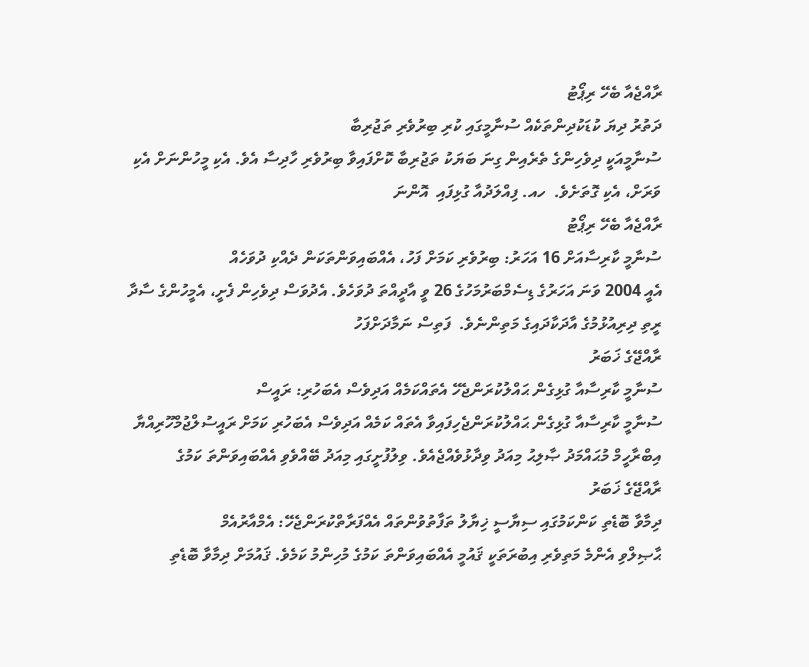ރާއްޖެއާ ބެހޭ ރިޕޯޓު
ދަތުރު ދިޔަ ކުޑަކުދިންތަކެއް ސުނާމީގައި ކުރި ބިރުވެރި ތަޖުރިބާ
ސުނާމީއަކީ ދިވެހިންގެ ތެރެއިން ގިނަ ބަޔަކު ތަޖުރިބާ ކޮށްފައިވާ ބިރުވެރި ހާދިސާ އެވެ. އެކި މީހުންނަށް އެކި ވަރަށް، އެކި ގޮތަށެވެ.  ހއ. ފިއްލަދުއާ ގުޅިފައި  އޮންނަ
ރާއްޖެއާ ބެހޭ ރިޕޯޓު
ސުނާމީ ކާރިސާއަށް 16 އަހަރު: ބިރުވެރި ކަމަށް ފަހު، އެއްބައިވަންތަކަން ދެއްކި ދުވަހެއް
އެއީ 2004 ވަނަ އަހަރުގެ ޑިސެމްބަރުމަހުގެ 26 ވީ އާދީއްތަ ދުވަހެވެ. އެދުވަސް ދިވެހިން ފެށީ، އެމީހުންގެ ސާދާ ރީތި ދިރިއުޅުމުގެ އާދަކާދައިގެ މަތިންނެވެ.  ފަތިސް ނަމާދަށްފަހު
ރާއްޖޭގެ ޚަބަރު
ސުނާމީ ކާރިސާއާ ގުޅިގެން ޙައްލުކުރަންޖެހޭ އެތައްކަމެއް އަދިވެސް އެބަހުރި: ރައީސް
ސުނާމީ ކާރިސާއާ ގުޅިގެން ޙައްލުކުރަންޖެހިފައިވާ އެތައް ކަމެއް އަދިވެސް އެބަހުރި ކަމަށް ރައީސުލްޖުމްހޫރިއްޔާ އިބްރާހީމް މުޙައްމަދު ޞާލިޙު މިއަދު ވިދާޅުވެއްޖެއެވެ. ވިލުފުށީގައި މިއަދު ބޭއްވެވި އެއްބައިވަންތަ ކަމުގެ
ރާއްޖޭގެ ޚަބަރު
ދިމާވާ ބޮޑެތި ކަންކަމުގައި ސިޔާސީ ޚިޔާލު ތަފާތުވުންތައް އެއްފަރާތްކުރަންޖެހޭ: އެމްއާރުއެމް
ޙާޞިލްވި އެންމެ މަތިވެރި އިބުރަތަކީ ޤައުމީ އެއްބައިވަންތަ ކަމުގެ މުހިންމު ކަމެވެ. ޤައުމަށް ދިމާވާ ބޮޑެތި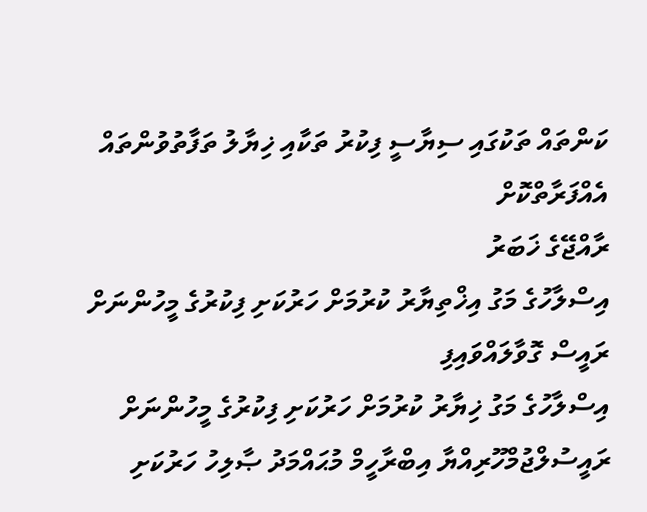ކަންތައް ތަކުގައި ސިޔާސީ ފިކުރު ތަކާއި ޚިޔާލު ތަފާތުވުންތައް އެއްފަރާތްކޮށް
ރާއްޖޭގެ ޚަބަރު
އިސްލާހުގެ މަގު އިޚްތިޔާރު ކުރުމަށް ހަރުކަށި ފިކުރުގެ މީހުންނަށް ރައީސް ގޮވާލައްވައިފި
އިސްލާހުގެ މަގު ޚިޔާރު ކުރުމަށް ހަރުކަށި ފިކުރުގެ މީހުންނަށް ރައީސުލްޖުމްހޫރިއްޔާ އިބްރާހީމް މުޙައްމަދު ޞާލިހު ހަރުކަށި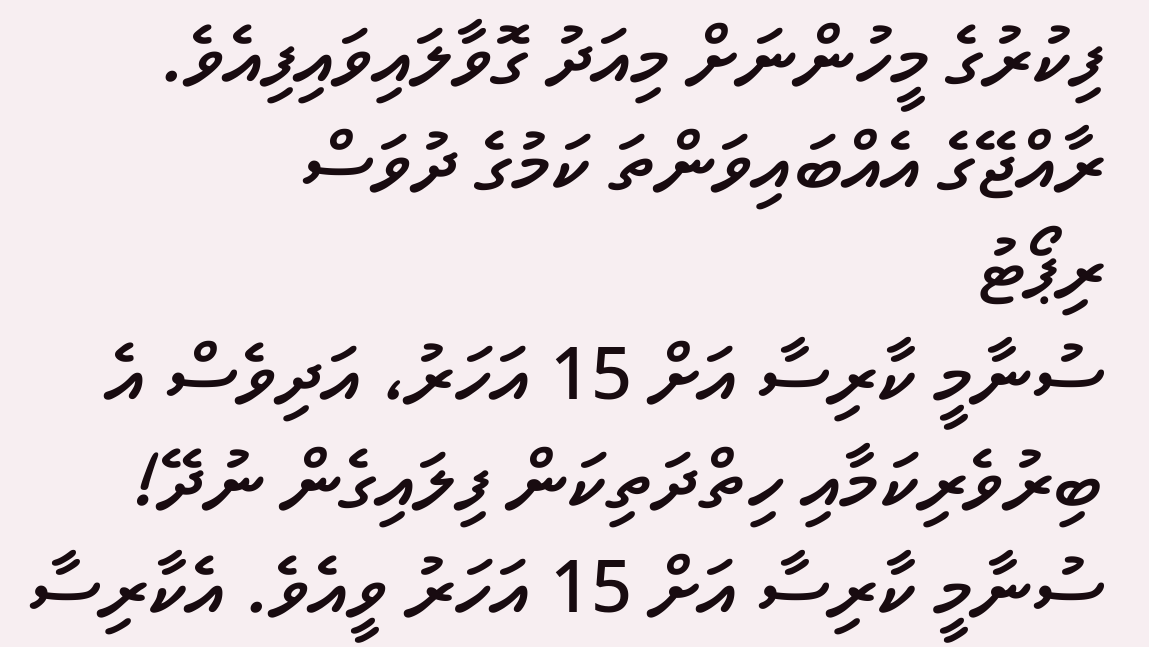ފިކުރުގެ މީހުންނަށް މިއަދު ގޮވާލައިވައިފިއެވެ. ރާއްޖޭގެ އެއްބައިވަންތަ ކަމުގެ ދުވަސް
ރިޕޯޓު
ސުނާމީ ކާރިސާ އަށް 15 އަހަރު، އަދިވެސް އެ ބިރުވެރިކަމާއި ހިތްދަތިކަން ފިލައިގެން ނުދޭ!
ސުނާމީ ކާރިސާ އަށް 15 އަހަރު ވީއެވެ. އެކާރިސާ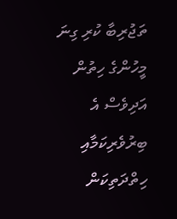ތަޖުރިބާ ކުރި ގިނަ މީހުންގެ ހިތުން އަދިވެސް އެ ބިރުވެރިކަމާއި ހިތްދަތިކަން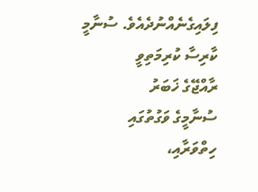ފިލައިގެނެއްނުދެއެވެ. ސުނާމީ ކާރިސާ ކުރިމަތިވީ
ރާއްޖޭގެ ޚަބަރު
ސުނާމީގެ ވަގުތުގައި ހިތްވަރާއި،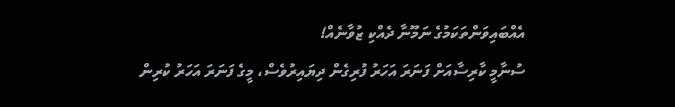އެއްބައިވަންތަކަމުގެ ނަމޫނާ ދެއްކި ޒުވާނެއް!
ސުނާމީ ކާރިސާއަށް ފަނަރަ އަހަރު ފުރިގެން ދިޔައިރުވެސް، މީގެ ފަނަރަ އަހަރު ކުރިން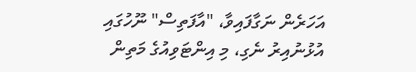އަހަރެން ނަގާފައިވާ، "އާފަތިސް" ނޫހުގައި އުޅުނުއިރު ނެގި، މި އިންޓަވިއުގެ މަތިން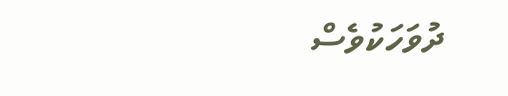ދުވަހަކުވެސް